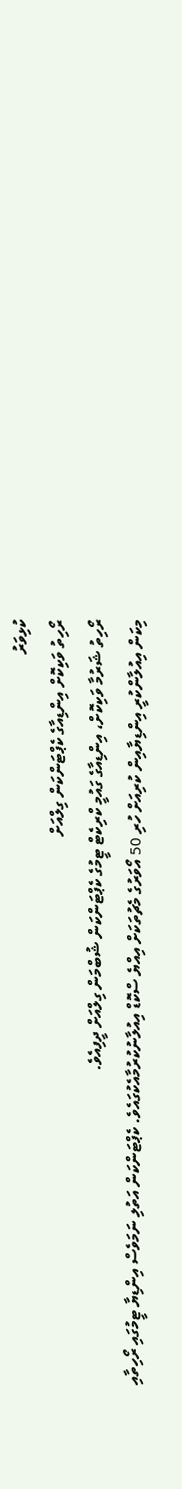ކުޅިވަރު
ރޯހިތު ވަކިކޮށް އިންޑިއާގެ ކެޕްޓަންކަން ގިލްއަށް
ރޯހިތު ޝަރުމާ ވަކިކޮށް، އިންޑިއާގެ ގައުމީ ކްރިކެޓް ޓީމުގެ ކެޕްޓަންކަން ޝުބްމަން ގިލްއަށް ދީފިއެވެ.
މިކަން އިއުލާންކުރީ އިންޑިޔާއިން ކުރިއަށް ހުރި 50 އޯވަރުގެ މެޗުތަކަށް އިއްޔެ ސްކޮޑް އިއުލާނުކުރުމާއެކުގައެވެ. ކެޕްޓަންކަން އަތުލި ނަމަވެސް އިންޑިޔާ ޓީމުގައި ރޯހިތާއި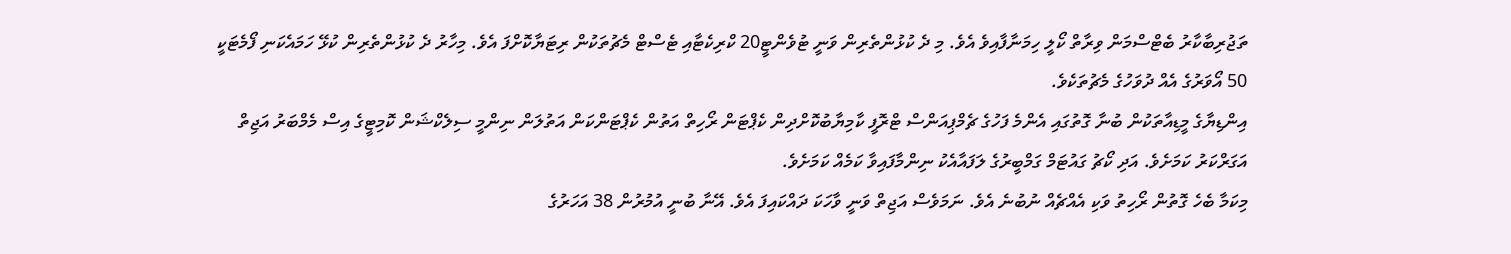ތަޖުރިބާކާރު ބެޓްސްމަން ވިރާތް ކޯލީ ހިމަނާފާއިވެ އެވެ. މި ދެ ކުޅުންތެރިން ވަނީ ޓުވެންޓީ20 ކްރިކެޓާއި ޓެސްޓް މެޗުތަކުން ރިޓަޔާކޮށްފަ އެވެ. މިހާރު ދެ ކުޅުންތެރިން ކުޅޭ ހަމައެކަނި ފޯމެޓަކީ 50 އޯވަރުގެ އެއް ދުވަހުގެ މެޗުތަކެވެ.
އިންޑިޔާގެ މީޑިއާތަކުން ބުނާ ގޮތުގައި އެންމެ ފަހުގެ ޗެމްޕިއަންސް ޓްރޮފީ ކާމިޔާބުކޮށްދިން ކެޕްޓަން ރޯހިތް އަތުން ކެޕްޓަންކަން އަތުލަން ނިންމީ ސިލެކްޝަން ކޮމިޓީގެ އިސް މެމްބަރު އަޖިތް އަގަރްކަރު ކަމަށެވެ. އަދި ކޯޗު ގައުޓަމް ގަމްބީރުގެ ލަފައާއެކު ނިންމާފައިވާ ކަމެއް ކަމަށެވެ.
މިކަމާ ބެހެ ގޮތުން ރޯހިތު ވަކި އެއްޗެއް ނުބުނެ އެވެ. ނަމަވެސް އަޖިތް ވަނީ ވާހަކަ ދައްކައިފަ އެވެ. އޭނާ ބުނީ އުމުރުން 38 އަހަރުގެ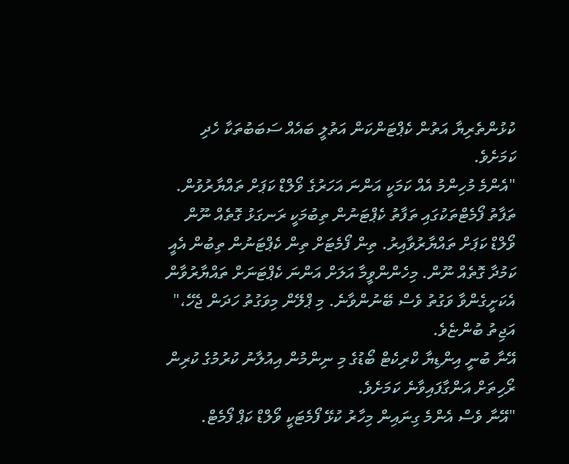ކުޅުންތެރިޔާ އަތުން ކެޕްޓަންކަން އަތުލީ ބައެއް ސަބަބުތަކާ ހެދި ކަމަށެވެ.
"އެންމެ މުހިންމު އެއް ކަމަކީ އަންނަ އަހަރުގެ ވޯލްޑް ކަޕަށް ތައްޔާރުވުން. ތަފާތު ފޯމެޓްތަކުގައި ތަފާތު ކެޕްޓަނުން ތިބުމަކީ ރަނގަޅު ގޮތެއް ނޫން ވޯލްޑް ކަޕަށް ތައްޔާރުވާއިރު. ތިން ފޯމެޓަށް ތިން ކެޕްޓަނުން ތިބުން އެއީ ކަމުދާ ގޮތެއް ނޫން. މިހެންންވީމާ އަލަށް އަންނަ ކެޕްޓަނަށް ތައްޔާރުވާން އެކަށީގެންވާ ވަގުތު ވެސް ބޭނުންވާނެ. މި ޕްލޭން މިވަގުތު ހަދަން ޖެހޭ،" އަޖިތު ބުންޏެވެ.
އޭނާ ބުނީ އިންޑިޔާ ކްރިކެޓް ބޯޑުގެ މި ނިންމުން އިއުލާނު ކުރުމުގެ ކުރިން ރޯހިތަށް އަންގާފައިވާނެ ކަމަށެވެ.
"އޭނާ ވެސް އެންމެ ގިނައިން މިހާރު ކުޅޭ ފޯމެޓަކީ ވޯލްޑް ކަޕް ފޯމެޓް.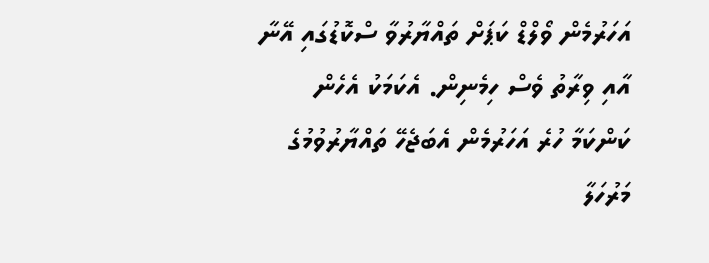އަހަރުމެން ވޯލްޑް ކަޕަށް ތައްޔާރުވާ ސްކޮޑުގައި އޭނާ އާއި ވިރާތު ވެސް ހިމެނިން. އެކަމަކު އެހެން ކަންކަމާ ހުރެ އަހަރުމެން އެބަޖެހޭ ތައްޔާރުވުމުގެ މަރުހަލާ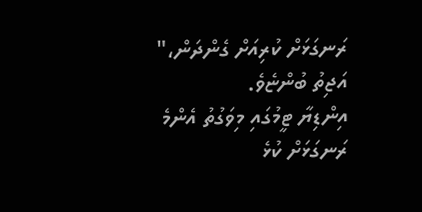ރަނގަޅަށް ކުރިއަށް ގެންދަން،" އަޖިތު ބުންޏެވެ.
އިންޑިޔާ ޓީމުގައި މިވަގުތު އެންމެ ރަނގަޅަށް ކުޅެ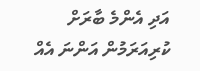އަދި އެންމެ ބާރަށް ކުރިއަރަމުން އަންނަ އެއް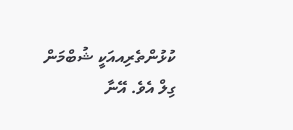ކުޅުންތެރިއއަކީ ޝުބްމަން ގިލް އެވެ. އޭނާ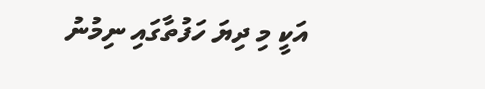އަކީ މި ދިޔަ ހަފުތާގައި ނިމުނު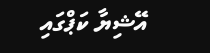އޭޝިޔާ ކަޕްގައި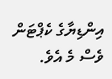އިންޑިޔާގެ ކެޕްޓަން ވެސް މެ އެވެ.